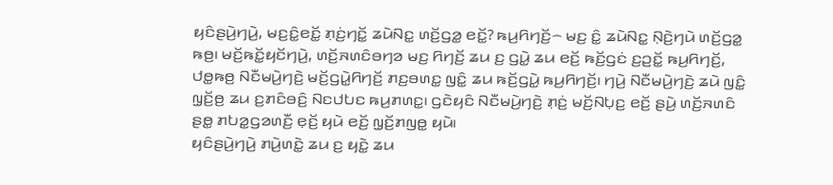ꤟꤢꤨꤔꤣꤧ꤬ꤚꤣꤧ꤬, ꤗꤢ꤬ꤢꤨ꤭ꤕꤢꤩ꤭ ꤊ꤫ꤢꤦ꤬ꤚꤢꤩ꤭ ꤘꤣꤧꤡꤢ꤭ ꤛꤢꤩ꤬ꤞꤤ꤭ ꤕꤢꤩ꤭? ꤒꤣ꤬ꤖꤚꤢꤩ꤬꤮ ꤗꤢ꤬ ꤢꤨ꤭ ꤘꤣꤧꤡꤢ꤭ ꤡ꤫ꤢꤧ꤬ꤚꤣꤧ ꤛꤢꤩ꤬ꤞꤤ꤭ ꤒꤥ꤬꤯ ꤗꤢꤩ꤬ꤒꤢꤩ꤭ꤟꤢꤩꤚꤣꤧ꤬, ꤛꤢꤩ꤬ꤏꤛꤢꤨꤋꤚꤤ ꤗꤢ꤬ ꤖꤚꤢꤩ꤬ ꤘꤣ ꤢ꤬ ꤞꤣꤧ꤭ ꤘꤣ ꤕꤢꤩ꤬ ꤒꤢꤩ꤬ꤞꤢꤦ ꤢ꤬ꤑꤢꤩ꤭ ꤒꤣ꤬ꤖꤚꤢꤩ꤬, ꤓꤥ꤭ꤒꤥ꤬ ꤡꤢꤪꤗꤣꤧ꤬ꤚꤢꤧ꤬ ꤗꤢꤩ꤬ꤞꤣꤧ꤭ꤖꤚꤢꤩ꤬ ꤊꤢ꤬ꤋꤛꤢ꤭ ꤜꤢꤨ꤭ ꤘꤣ ꤒꤢꤩ꤬ꤞꤣꤧ꤭ ꤒꤣ꤬ꤖꤚꤢꤩ꤬꤯ ꤚꤣꤧ꤬ ꤡꤢꤪꤗꤣꤧ꤬ꤚꤢꤧ꤬ ꤘꤣꤧ ꤜꤢꤨ꤭ ꤜ꤫ꤢꤩ꤬ꤥ꤬ ꤘꤣ ꤢ꤬ꤊꤢꤨꤋꤢꤨ꤬ ꤡꤢꤓꤝꤢ ꤒꤣ꤬ꤊꤛꤢ꤭꤯ ꤞꤢꤧꤟꤢꤨ ꤡꤢꤪꤗꤣꤧ꤬ꤚꤢꤧ꤬ ꤊ꤫ꤢꤦ꤬ ꤗꤢꤩ꤬ꤡꤝ꤫ꤢ꤬ ꤕꤢꤩ꤬ ꤔꤣꤧ꤬ ꤛꤢꤩ꤬ꤏꤛꤢꤨ ꤔꤥ꤭ ꤊꤝꤤ꤭ꤞꤤꤛꤢꤪ꤬ ꤕ꤫ꤢꤩ꤬ ꤟꤣꤧ ꤕꤢꤩ꤬ ꤜ꤫ꤢꤩ꤬ꤊꤜꤥ꤭ ꤟꤣꤧ꤯
ꤟꤢꤨꤔꤣꤧ꤬ꤚꤣꤧ꤬ ꤊꤣꤧ꤬ꤛꤢꤧ꤭ ꤘꤣ ꤢ꤬ ꤟꤢꤧ꤭ ꤘꤣ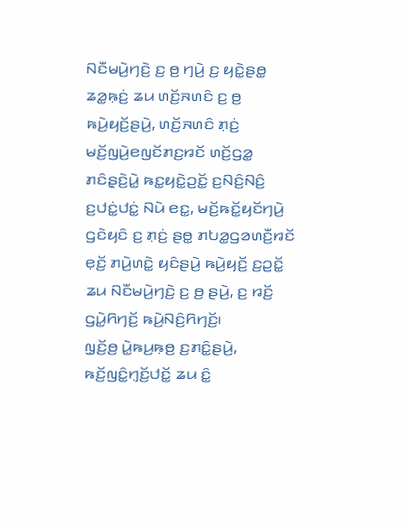ꤡꤢꤪꤗꤣꤧ꤬ꤚꤢꤧ꤬ ꤢ꤬ ꤥ꤬ ꤚꤣꤧ꤬ ꤢ꤬ ꤟꤢꤧ꤭ꤔꤥ꤭ ꤘꤤ꤭ꤒ꤫ꤢꤦ꤬ ꤘꤣ ꤛꤢꤩ꤬ꤏꤛꤢꤨ ꤢ꤬ ꤥ꤬ ꤒꤣꤧ꤬ꤟꤢꤩ꤬ꤔꤣꤧ꤬, ꤛꤢꤩ꤬ꤏꤛꤢꤨ ꤊ꤫ꤢꤦ꤬ ꤗꤢꤩ꤬ꤜꤣꤧ꤬ꤕꤜꤢꤩꤊꤢ꤬ꤙꤢꤩ ꤛꤢꤩ꤬ꤞꤤ꤭ ꤊꤢꤨꤔ꤫ꤢꤧ꤬ꤣꤧ꤭ ꤒꤢ꤭ꤟꤢꤧ꤭ꤑꤢꤩ꤭ ꤢ꤬ꤡꤢꤨ꤬ꤡꤢꤨ꤬ ꤢ꤬ꤓꤢꤦ꤭ꤓꤢꤦ꤭ ꤡꤣꤧ ꤕꤢ꤭, ꤗꤢꤩ꤬ꤒꤢꤩ꤭ꤟꤢꤩꤚꤣꤧ꤬ ꤞꤢꤧꤟꤢꤨ ꤢ꤬ ꤊ꤫ꤢꤦ꤬ ꤔꤥ꤭ ꤊꤝꤤ꤭ꤞꤤꤛꤢꤪ꤬ꤙꤢꤩ ꤕ꤫ꤢꤩ꤬ ꤊꤣꤧ꤬ꤛꤢꤧ꤭ ꤟꤢꤨꤔꤣꤧ꤬ ꤒꤣꤧ꤬ꤟꤢꤩ꤬ ꤢ꤬ꤑꤢꤩ꤭ ꤘꤣ ꤡꤢꤪꤗꤣꤧ꤬ꤚꤢꤧ꤬ ꤢ꤬ ꤥ꤬ ꤔꤣꤧ꤬, ꤢ꤬ ꤙꤢꤩ꤬ ꤞꤣꤧ꤭ꤖꤚꤢꤩ꤬ ꤒꤣꤧ꤬ꤡꤢꤨ꤬ꤖꤚꤢꤩ꤬꤯
ꤜ꤫ꤢꤩ꤬ꤥ꤬ ꤣꤧ꤭ꤒꤣ꤬ꤒ꤫ꤥ꤬ ꤢ꤬ꤊꤢꤨ꤭ꤔꤣꤧ꤬, ꤒꤢꤩ꤬ꤜꤢꤨ꤭ꤚ꤫ꤢꤩ꤬ꤓꤢꤩ꤭ ꤘꤣ ꤢꤨ꤭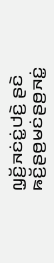ꤜ꤫ꤢꤩ꤬ꤏꤢꤦꤢꤦ꤭ꤓꤢꤧ꤬ ꤔꤢꤧ ꤒꤢꤩ꤬ꤔꤥ꤬ꤗꤢꤦꤔꤥ꤬ꤏꤢꤦ꤭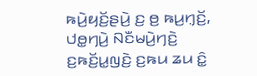ꤒꤣꤧ꤬ꤟꤢꤩ꤬ꤔꤣꤧ꤬ ꤢ꤬ ꤥ꤬ ꤒꤣ꤬ꤚ꤫ꤢꤩ꤬, ꤓꤥ꤭ꤚꤣꤧ꤬ ꤡꤢꤪꤗꤣꤧ꤬ꤚꤢꤧ꤬ ꤢ꤬ꤒꤢꤩ꤬ꤣ꤭ꤜꤢꤧ꤬ ꤢ꤬ꤒꤣ ꤘꤣ ꤢꤨ꤭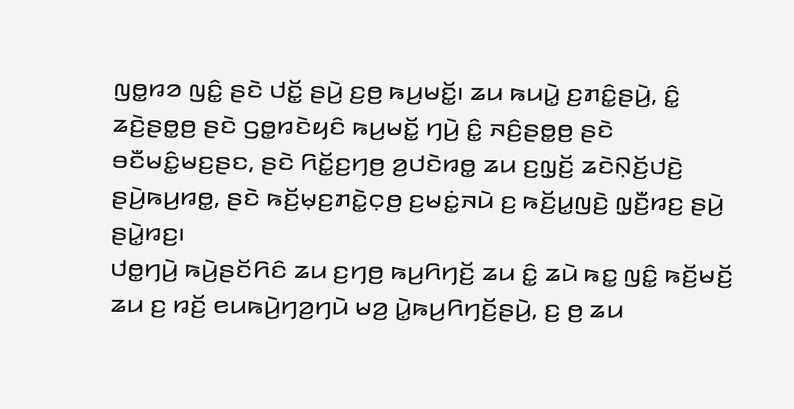ꤜꤥ꤭ꤙꤤ ꤜꤢꤨ꤭ ꤔꤢꤧ ꤓꤢꤩ꤭ ꤔꤣꤧ꤬ ꤢ꤬ꤥ꤬ ꤒꤣ꤬ꤗꤢꤩ꤭꤯ ꤘꤣ ꤒꤣꤣꤧ꤭ ꤢ꤬ꤊꤢꤨ꤭ꤔꤣꤧ꤬, ꤢꤨ꤭ ꤘꤢꤧ꤬ꤔꤥ꤭ꤥ꤬ ꤔꤢꤧ ꤞꤥ꤭ꤙꤢꤧꤟꤢꤨ ꤒꤣ꤬ꤗꤢꤩ꤭ ꤚꤣꤧ꤬ ꤢꤨ꤭ ꤏꤢꤨ꤬ꤔꤥ꤭ꤥ꤬ ꤔꤢꤧ ꤋꤢꤪꤗꤢꤨ꤭ꤗꤢ꤬ꤔꤢ, ꤔꤢꤧ ꤖꤢꤩ꤭ꤢ꤬ꤚꤥ꤬ ꤤ꤬ꤓꤢꤧꤙꤥ꤭ ꤘꤣ ꤢ꤬ꤜ꤫ꤢꤩ꤬ ꤘꤢꤧꤡ꤫ꤢꤩ꤬ꤓꤢꤧ꤬ ꤔꤣꤧ꤬ꤒꤣ꤬ꤙꤥ꤭, ꤔꤢꤧ ꤒꤢꤩ꤬ꤗ꤫ꤢ꤬ꤊꤢꤧ꤭ꤍ꤫ꤥ꤬ ꤢ꤬ꤗꤢꤦ꤭ꤏꤣꤧ ꤢ꤬ ꤒꤢꤩ꤬ꤣ꤭ꤜꤢꤧ꤬ ꤜ꤫ꤢꤪ꤬ꤙꤢ꤬ ꤔꤣꤧ꤬ ꤔꤣꤧ꤭ꤙꤢ꤬꤯
ꤓꤥ꤭ꤚꤣꤧ꤬ ꤒꤣꤧ꤬ꤔꤢꤩꤖꤢꤨ ꤘꤣ ꤢ꤬ꤚꤥ꤬ ꤒꤣ꤬ꤖꤚꤢꤩ꤬ ꤘꤣ ꤢꤨ꤭ ꤘꤣꤧ ꤒꤢ꤭ ꤜꤢꤨ꤭ ꤒꤢꤩ꤬ꤗꤢꤩ꤬ ꤘꤣ ꤢ꤬ ꤙꤢꤩ꤬ ꤕꤣꤒꤣꤧ꤬ꤚꤤ꤬ꤚꤣꤧ ꤗꤤ꤬ ꤣꤧ꤭ꤒꤣ꤬ꤖꤚꤢꤩ꤬ꤔꤣꤧ꤬, ꤢ꤬ ꤥ꤬ ꤘꤣ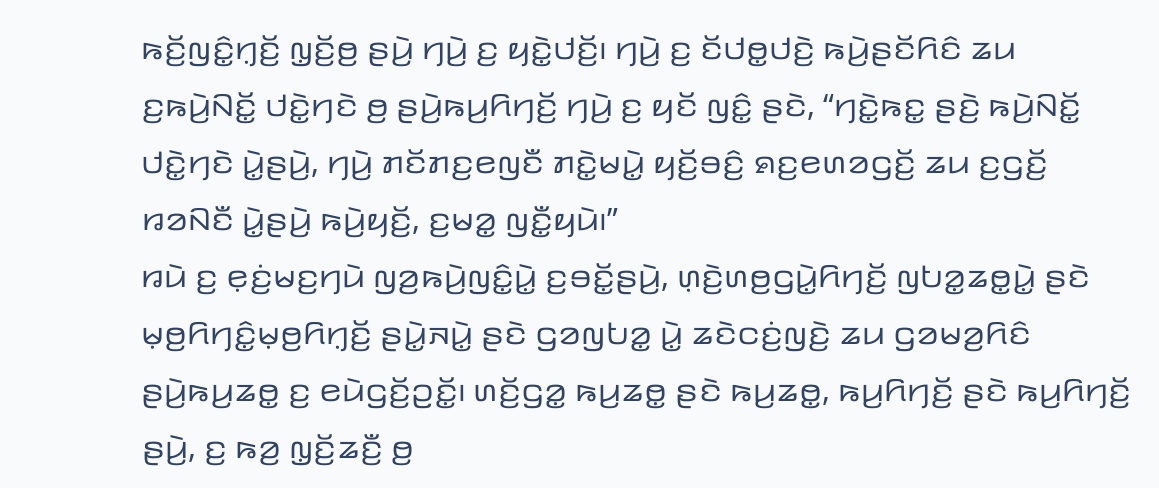ꤒꤢꤩ꤬ꤜꤢꤨ꤭ꤚ꤫ꤢꤩ꤬ ꤜ꤫ꤢꤩ꤬ꤥ꤬ ꤔꤣꤧ꤬ ꤚꤣꤧ꤬ ꤢ꤬ ꤟꤢꤧ꤭ꤓꤢꤩ꤬꤯ ꤚꤣꤧ꤬ ꤢ꤬ ꤢꤩꤓꤥ꤭ꤓꤢꤧ꤬ ꤒꤣꤧ꤬ꤔꤢꤩꤖꤢꤨ ꤘꤣ ꤢ꤬ꤒꤣꤧ꤬ꤡꤢꤩ꤭ ꤓꤢꤧ꤭ꤚꤢꤧ ꤥ꤬ ꤔꤣꤧ꤬ꤒꤣ꤬ꤖꤚꤢꤩ꤬ ꤚꤣꤧ꤬ ꤢ꤬ ꤟꤢꤩ ꤜꤢꤨ꤭ ꤔꤢꤧ, “ꤚꤢꤧ꤭ꤒꤢ꤭ ꤔꤢꤧ꤬ ꤒꤣꤧ꤬ꤡꤢꤩ꤭ ꤓꤢꤧ꤭ꤚꤢꤧ ꤣꤧ꤭ꤔꤣꤧ꤬, ꤚꤣꤧ꤬ ꤊꤢꤩꤊꤢ꤬ꤕꤜꤢꤪ ꤊꤢꤧ꤭ꤗꤣꤧ꤭ ꤟꤢꤩ꤬ꤋꤢꤨ꤬ ꤎꤢ꤬ꤕꤛꤤꤞꤢꤩ꤬ ꤘꤣ ꤢ꤬ꤞꤢꤩ꤬ ꤙꤤꤡꤢꤪ ꤣꤧ꤭ꤔꤣꤧ꤬ ꤒꤣꤧ꤬ꤟꤢꤩ꤬, ꤢ꤬ꤗꤤ꤭ ꤜꤢꤪ꤭ꤟꤣꤧ꤯”
ꤙꤣꤧ ꤢ꤬ ꤕ꤫ꤢꤦ꤬ꤗꤢ꤬ꤚꤣꤧ ꤜꤤ꤬ꤒꤣꤧ꤬ꤜꤢꤨ꤭ꤣꤧ꤭ ꤢ꤬ꤋꤢꤩ꤭ꤔꤣꤧ꤬, ꤛ꤫ꤢꤧ꤬ꤛꤥ꤬ꤞꤣꤧ꤭ꤖꤚꤢꤩ꤬ ꤜꤝꤤ꤭ꤘꤥ꤭ꤣꤧ꤭ ꤔꤢꤧ ꤗ꤫ꤥ꤬ꤖꤚꤢꤨ꤭ꤗ꤫ꤥ꤬ꤖꤚ꤫ꤢꤩ꤬ ꤔꤣꤧ꤭ꤏꤣꤧ꤭ ꤔꤢꤧ ꤞꤤꤜꤝꤤ꤭ ꤣꤧ꤭ ꤘꤢꤧꤍꤢꤦ꤬ꤜꤢꤧ꤬ ꤘꤣ ꤞꤤꤗꤤ꤬ꤖꤢꤨ ꤔꤣꤧ꤬ꤒꤣ꤬ꤘꤥ꤭ ꤢ꤬ ꤕꤣꤧꤞꤢꤩ꤬ꤑꤢꤩ꤭꤯ ꤛꤢꤩ꤬ꤞꤤ꤭ ꤒꤣ꤬ꤘꤥ꤭ ꤔꤢꤧ ꤒꤣ꤬ꤘꤥ꤭, ꤒꤣ꤬ꤖꤚꤢꤩ꤬ ꤔꤢꤧ ꤒꤣ꤬ꤖꤚꤢꤩ꤬ ꤔꤣꤧ꤬, ꤢ꤬ ꤒꤤ꤬ ꤜ꤫ꤢꤩ꤬ꤘꤢꤪ꤬ ꤥ꤬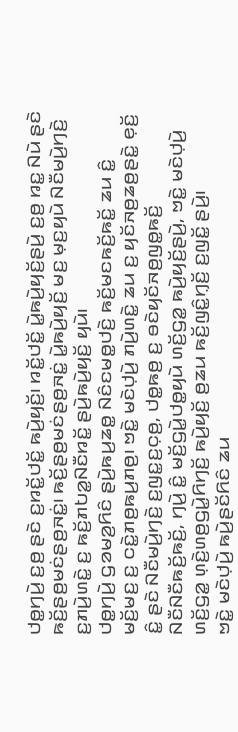ꤓꤥ꤭ꤚꤣꤧ꤬ ꤢ꤬ꤥ꤬ ꤔꤢꤧ ꤢ꤬ꤙꤢꤩ꤭ꤓꤢꤩ꤭ ꤒꤣꤧ꤬ꤟꤢꤩ꤬꤯ ꤙꤢꤩ꤭ꤓꤢꤩ꤭ ꤣꤧ꤭ꤒꤣꤧ꤬ꤟꤢꤩ꤬ꤔꤣꤧ꤬ ꤢ꤬ꤥ꤬ ꤙꤢ꤭ ꤡꤣꤧ ꤔꤢꤧ ꤒꤢꤩ꤬ꤔꤥ꤬ꤗꤢꤦꤔꤥ꤬ꤏꤢꤦ꤭꤯ ꤒꤢꤩ꤬ꤔꤥ꤬ꤗꤢꤦꤔꤥ꤬ꤏꤢꤦ꤭ ꤣꤧ꤭ꤒꤣꤧ꤬ꤟꤢꤩ꤬ ꤗꤢ꤬ ꤗ꤫ꤢ꤬ꤟꤣꤧ ꤡꤢꤪꤗꤣꤧ꤬ꤚꤢꤧ꤬ ꤢ꤬ꤊꤣꤧ꤬ꤛꤢꤧ꤭ ꤢ꤬ ꤒꤢꤩ꤬ꤊꤝꤤ꤭ꤡꤢꤪꤙꤢꤩ꤭ ꤔꤣꤧ꤬ꤒꤣꤧ꤬ꤟꤢꤩ꤬ ꤟꤣꤧ꤯
ꤓꤥ꤭ꤚꤣꤧ꤬ ꤞꤤꤗꤤ꤬ꤖꤢꤨ ꤔꤣꤧ꤬ꤒꤣ꤬ꤘꤥ꤭ ꤡꤢꤨꤢꤗꤥ꤭ꤓꤢꤧ꤬ ꤒꤢꤩ꤬ꤗꤢꤒꤢꤩ꤬ꤒꤢꤩ꤭ ꤘꤣ ꤢꤨ꤭ ꤗꤢꤩ꤬ꤗꤢ꤬ ꤢ꤬ ꤍꤢꤧ꤭ꤊꤥ꤬ꤒꤣ꤬ꤊꤥ꤬꤯ ꤠꤢꤧ꤭ ꤗꤢꤧꤓ꤫ꤣꤧ꤬ ꤊꤣꤧ꤬ꤛꤢꤧ꤭ ꤘꤣ ꤢ꤬ ꤟꤢꤩꤏꤥ꤬ꤘꤥ꤬ꤔꤢꤧ꤭ ꤕ꤫ꤢꤩ꤬ ꤢꤨ꤭ ꤔꤢꤧ ꤡꤢꤪꤗꤣꤧ꤬ꤚꤢꤧ꤬ ꤢ꤬ꤜꤢ꤭ꤢ꤬ꤍ꤫ꤥ꤬, ꤓꤥ꤭ꤒꤥ꤬ ꤢ꤬ ꤋꤢꤧꤟꤢꤩꤏꤥ꤬ꤜꤥ꤭ꤒꤢꤩ꤬ ꤡꤢꤪꤡꤢꤪꤒꤢꤩ꤬ꤒꤢꤩ꤬, ꤚꤣꤧ꤬ ꤢꤨ꤭ ꤗꤢꤩ꤬ꤞꤣꤧ꤭ꤓꤥ꤭ꤟꤣꤧ ꤛꤢꤩ꤬ꤞꤤ꤭ ꤒꤣꤧ꤬ꤟꤢꤩ꤬ꤔꤣꤧ꤬, ꤠꤢꤧ꤭ ꤗꤢꤧꤓ꤫ꤣꤧ꤬ ꤛꤢꤩ꤬ꤞꤤ꤭ ꤛ꤫ꤢꤧ꤬ꤛꤥ꤬ꤞꤣꤧ꤭ꤖꤚꤢꤩ꤬ ꤒꤣꤧ꤬ꤟꤢꤩ꤬ ꤥ꤬ꤘꤣ ꤒꤢꤩ꤬ꤜꤢꤨ꤭ꤚ꤫ꤢꤩ꤬ ꤢ꤬ꤜꤢꤩ꤭ ꤔꤣꤧ꤬꤯
ꤠꤢꤧ꤭ ꤗꤢꤧꤓ꤫ꤣꤧ꤬ ꤒꤣꤧ꤬ꤔꤢꤩꤖꤢꤨ ꤘꤣ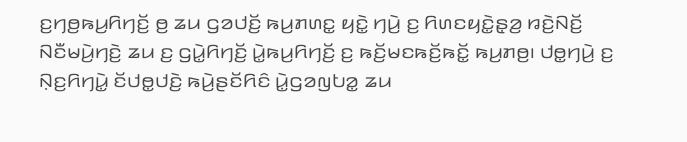ꤢ꤬ꤚꤥ꤬ꤒꤣ꤬ꤖꤚꤢꤩ꤬ ꤥ꤬ ꤘꤣ ꤞꤤꤓꤢꤩ꤬ ꤒꤣ꤬ꤊꤛꤢ꤭ ꤟꤢꤧ꤭ ꤚꤣꤧ꤬ ꤢ꤬ ꤖꤛꤢꤟꤢꤧ꤭ꤔ꤫ꤤ꤬ ꤙꤢꤧ꤬ꤡꤢꤩ꤬ ꤡꤢꤪꤗꤣꤧ꤬ꤚꤢꤧ꤬ ꤘꤣ ꤢ꤬ ꤞꤣꤧ꤭ꤖꤚꤢꤩ꤬ ꤣꤧ꤭ꤒꤣ꤬ꤖꤚꤢꤩ꤬ ꤢ꤬ ꤒꤢꤩ꤬ꤗꤢꤒꤢꤩ꤬ꤒꤢꤩ꤭ ꤒꤣ꤬ꤊꤥ꤬꤯ ꤓꤥ꤭ꤚꤣꤧ꤬ ꤢ꤬ ꤡ꤫ꤢ꤬ꤖꤚꤣꤧ꤭ ꤢꤩꤓꤥ꤭ꤓꤢꤧ꤬ ꤒꤣꤧ꤬ꤔꤢꤩꤖꤢꤨ ꤣꤧ꤭ꤞꤤꤜꤝꤤ꤭ ꤘꤣ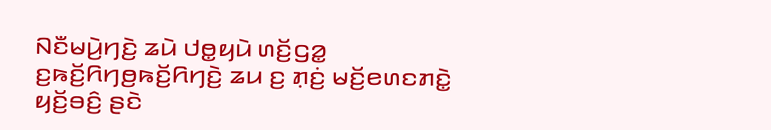ꤡꤢꤪꤗꤣꤧ꤬ꤚꤢꤧ꤬ ꤘꤣꤧ ꤓꤥ꤭ꤟꤣꤧ ꤛꤢꤩ꤬ꤞꤤ꤭ ꤢ꤬ꤒꤢꤩ꤬ꤖꤚꤥ꤬ꤒꤢꤩ꤬ꤖꤚꤢꤧ꤬ ꤘꤣ ꤢ꤬ ꤊ꤫ꤢꤦ꤬ ꤗꤢꤩ꤬ꤕꤛꤢꤊꤢꤧ꤭ ꤟꤢꤩ꤬ꤋꤢꤨ꤬ ꤔꤢꤧ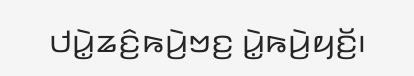ꤓꤣꤧ꤭ꤘꤢꤨ꤬ꤒꤣꤧ꤬ꤠꤢ꤬ ꤣꤧ꤭ꤒꤣꤧ꤬ꤟꤢꤩ꤬꤯